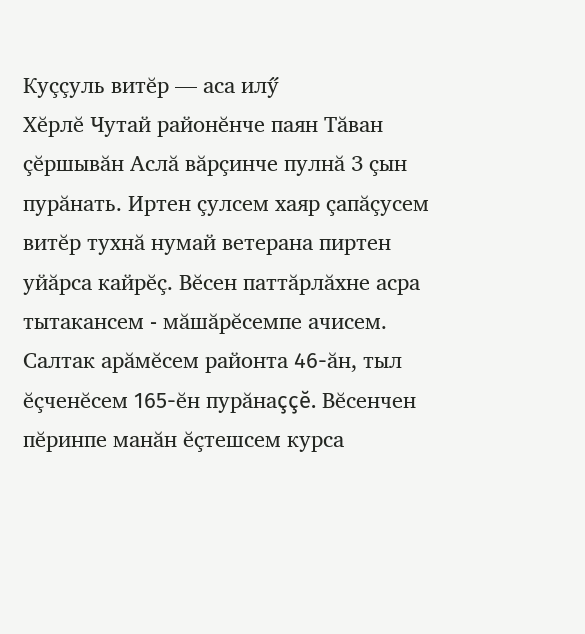Куççуль витĕр — аса илӳ
Хĕрлĕ Чутай районĕнче паян Тăван çĕршывăн Аслă вăрçинче пулнă 3 çын пурăнать. Иртен çулсем хаяр çапăçусем витĕр тухнă нумай ветерана пиртен уйăрса кайрĕç. Вĕсен паттăрлăхне асра тытакансем - мăшăрĕсемпе ачисем. Салтак арăмĕсем районта 46-ăн, тыл ĕçченĕсем 165-ĕн пурăнаççĕ. Вĕсенчен пĕринпе манăн ĕçтешсем курса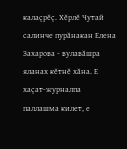калаçрĕç. Хĕрлĕ Чутай салинче пурăнакан Елена Захарова - вулавăшра яланах кĕтнĕ хăна. Е хаçат-журналпа паллашма килет, е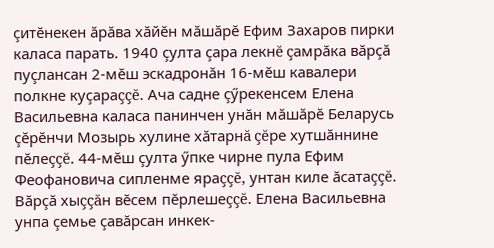çитĕнекен ăрăва хăйĕн мăшăрĕ Ефим Захаров пирки каласа парать. 1940 çулта çара лекнĕ çамрăка вăрçă пуçлансан 2-мĕш эскадронăн 16-мĕш кавалери полкне куçараççĕ. Ача садне çӳрекенсем Елена Васильевна каласа панинчен унăн мăшăрĕ Беларусь çĕрĕнчи Мозырь хулине хăтарнă çĕре хутшăннине пĕлеççĕ. 44-мĕш çулта ӳпке чирне пула Ефим Феофановича сипленме яраççĕ, унтан киле ăсатаççĕ. Вăрçă хыççăн вĕсем пĕрлешеççĕ. Елена Васильевна унпа çемье çавăрсан инкек-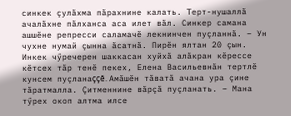синкек çулăхма пăрахнине калать. Терт-нушаллă ачалăхне пăлханса аса илет вăл. Синкер самана ашшĕне репресси саламачĕ лекнинчен пуçланнă. – Ун чухне нумай çынна ăсатнă. Пирĕн ялтан 20 çын. Инкек чӳречерен шаккасан хуйхă алăкран кĕрессе кĕтсех тăр тенĕ пекех, Елена Васильевнăн тертлĕ кунсем пуçланаççĕ. Амăшĕн тăватă ачана ура çине тăратмалла. Çитменнине вăрçă пуçланать. – Мана тӳрех окоп алтма илсе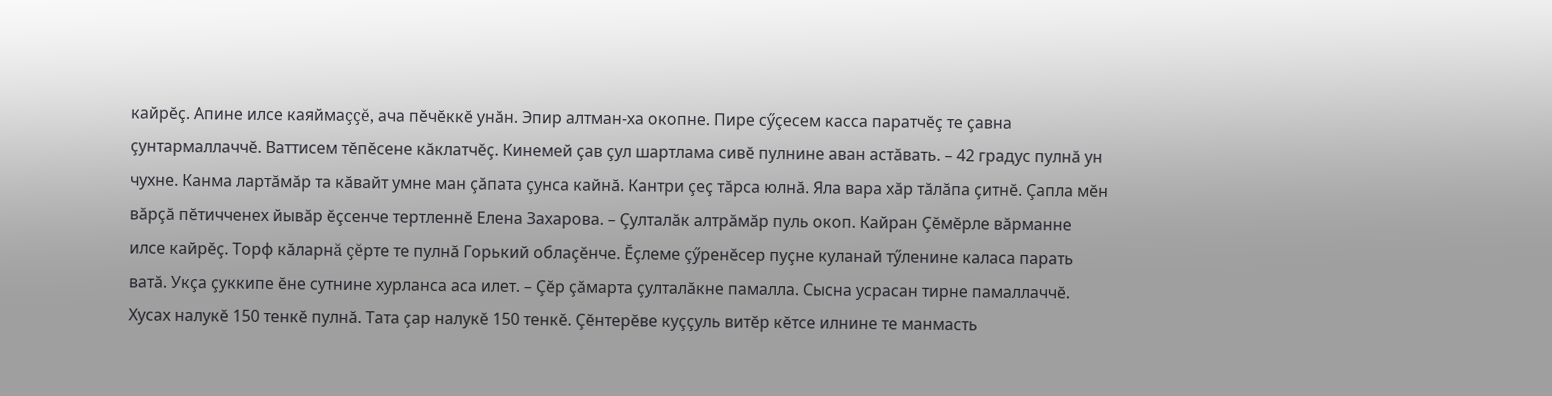кайрĕç. Апине илсе каяймаççĕ, ача пĕчĕккĕ унăн. Эпир алтман-ха окопне. Пире сӳçесем касса паратчĕç те çавна çунтармаллаччĕ. Ваттисем тĕпĕсене кăклатчĕç. Кинемей çав çул шартлама сивĕ пулнине аван астăвать. – 42 градус пулнă ун чухне. Канма лартăмăр та кăвайт умне ман çăпата çунса кайнă. Кантри çеç тăрса юлнă. Яла вара хăр тăлăпа çитнĕ. Çапла мĕн вăрçă пĕтичченех йывăр ĕçсенче тертленнĕ Елена Захарова. – Çулталăк алтрăмăр пуль окоп. Кайран Çĕмĕрле вăрманне илсе кайрĕç. Торф кăларнă çĕрте те пулнă Горький облаçĕнче. Ĕçлеме çӳренĕсер пуçне куланай тӳленине каласа парать ватă. Укçа çуккипе ĕне сутнине хурланса аса илет. – Çĕр çăмарта çулталăкне памалла. Сысна усрасан тирне памаллаччĕ. Хусах налукĕ 150 тенкĕ пулнă. Тата çар налукĕ 150 тенкĕ. Çĕнтерĕве куççуль витĕр кĕтсе илнине те манмасть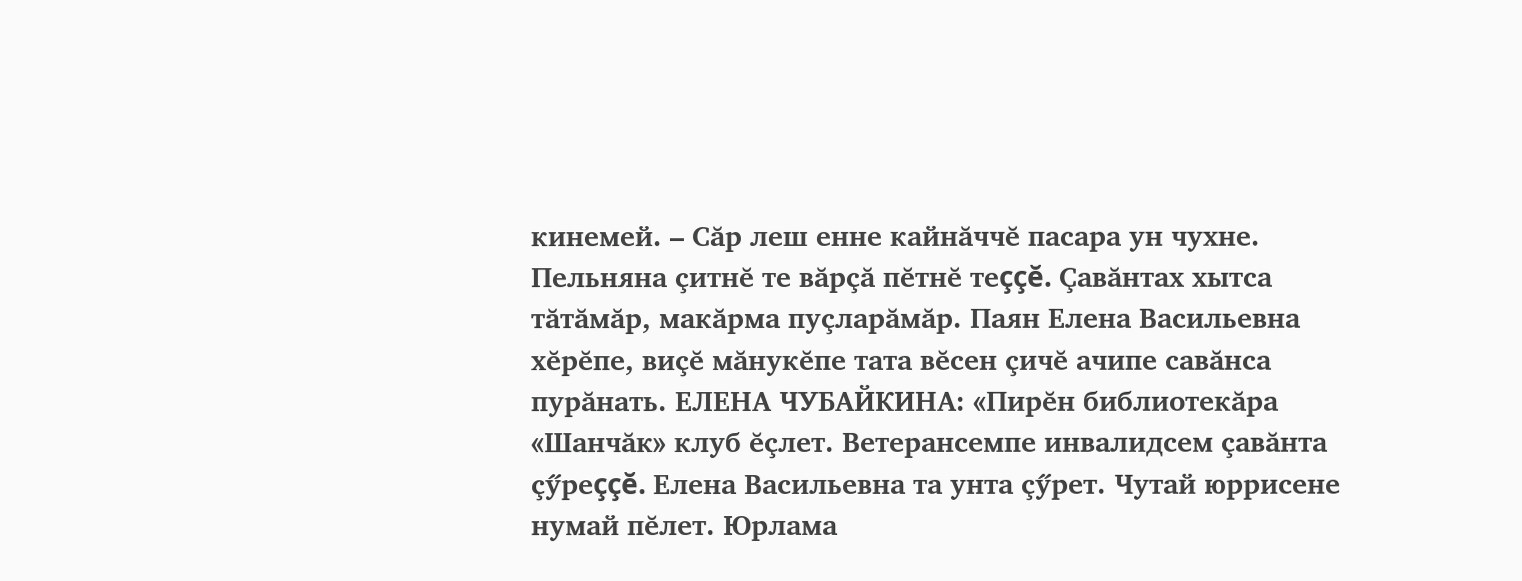кинемей. – Сăр леш енне кайнăччĕ пасара ун чухне. Пельняна çитнĕ те вăрçă пĕтнĕ теççĕ. Çавăнтах хытса тăтăмăр, макăрма пуçларăмăр. Паян Елена Васильевна хĕрĕпе, виçĕ мăнукĕпе тата вĕсен çичĕ ачипе савăнса пурăнать. ЕЛЕНА ЧУБАЙКИНА: «Пирĕн библиотекăра «Шанчăк» клуб ĕçлет. Ветерансемпе инвалидсем çавăнта çӳреççĕ. Елена Васильевна та унта çӳрет. Чутай юррисене нумай пĕлет. Юрлама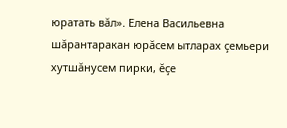юратать вăл». Елена Васильевна шăрантаракан юрăсем ытларах çемьери хутшăнусем пирки, ĕçе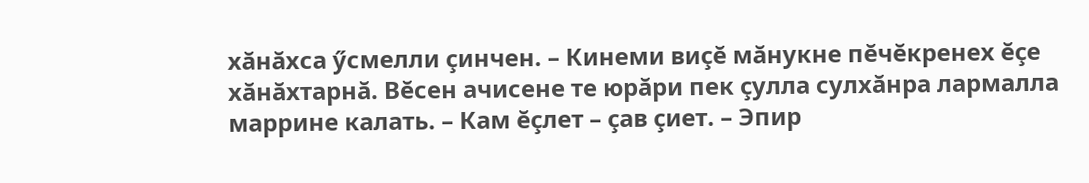хăнăхса ӳсмелли çинчен. – Кинеми виçĕ мăнукне пĕчĕкренех ĕçе хăнăхтарнă. Вĕсен ачисене те юрăри пек çулла сулхăнра лармалла маррине калать. – Кам ĕçлет – çав çиет. – Эпир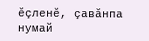ĕçленĕ, çавăнпа нумай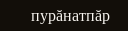пурăнатпăр